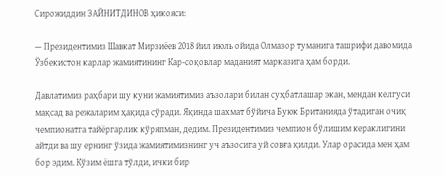Сирожиддин ЗАЙНИТДИНОВ ҳикояси:

— Президентимиз Шавкат Мирзиёев 2018 йил июль ойида Олмазор туманига ташрифи давомида Ўзбекистон карлар жамиятининг Кар-соқовлар маданият марказига ҳам борди.

Давлатимиз раҳбари шу куни жамиятимиз аъзолари билан суҳбатлашар экан, мендан келгуси мақсад ва режаларим ҳақида сўради. Яқинда шахмат бўйича Буюк Британияда ўтадиган очиқ чемпионатга тайёргарлик кўряпман, дедим. Президентимиз чемпион бўлишим кераклигини айтди ва шу ернинг ўзида жамиятимизнинг уч аъзосига уй совға қилди. Улар орасида мен ҳам бор эдим. Кўзим ёшга тўлди, ички бир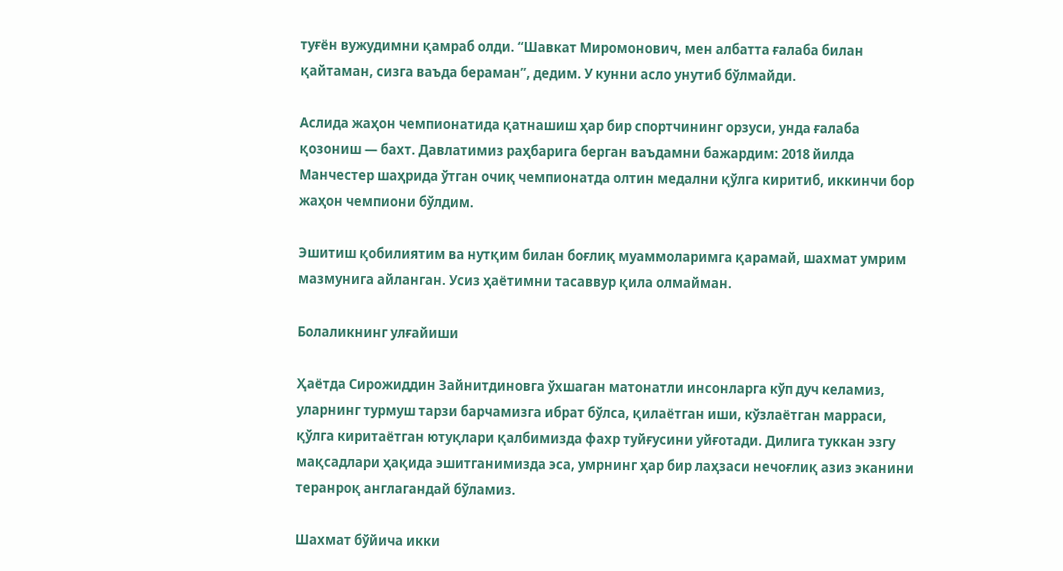туғён вужудимни қамраб олди. “Шавкат Миромонович, мен албатта ғалаба билан қайтаман, сизга ваъда бераман”, дедим. У кунни асло унутиб бўлмайди.

Аслида жаҳон чемпионатида қатнашиш ҳар бир спортчининг орзуси, унда ғалаба қозониш — бахт. Давлатимиз раҳбарига берган ваъдамни бажардим: 2018 йилда Манчестер шаҳрида ўтган очиқ чемпионатда олтин медални қўлга киритиб, иккинчи бор жаҳон чемпиони бўлдим.

Эшитиш қобилиятим ва нутқим билан боғлиқ муаммоларимга қарамай, шахмат умрим мазмунига айланган. Усиз ҳаётимни тасаввур қила олмайман.

Болаликнинг улғайиши

Ҳаётда Сирожиддин Зайнитдиновга ўхшаган матонатли инсонларга кўп дуч келамиз, уларнинг турмуш тарзи барчамизга ибрат бўлса, қилаётган иши, кўзлаётган марраси, қўлга киритаётган ютуқлари қалбимизда фахр туйғусини уйғотади. Дилига туккан эзгу мақсадлари ҳақида эшитганимизда эса, умрнинг ҳар бир лаҳзаси нечоғлиқ азиз эканини теранроқ англагандай бўламиз.

Шахмат бўйича икки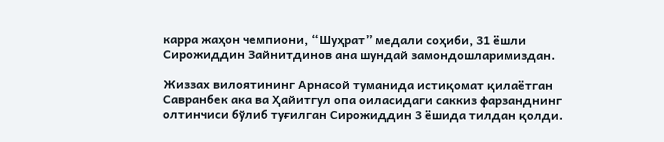карра жаҳон чемпиони, “Шуҳрат” медали соҳиби, 31 ёшли Сирожиддин Зайнитдинов ана шундай замондошларимиздан.

Жиззах вилоятининг Арнасой туманида истиқомат қилаётган Савранбек ака ва Ҳайитгул опа оиласидаги саккиз фарзанднинг олтинчиси бўлиб туғилган Сирожиддин 3 ёшида тилдан қолди.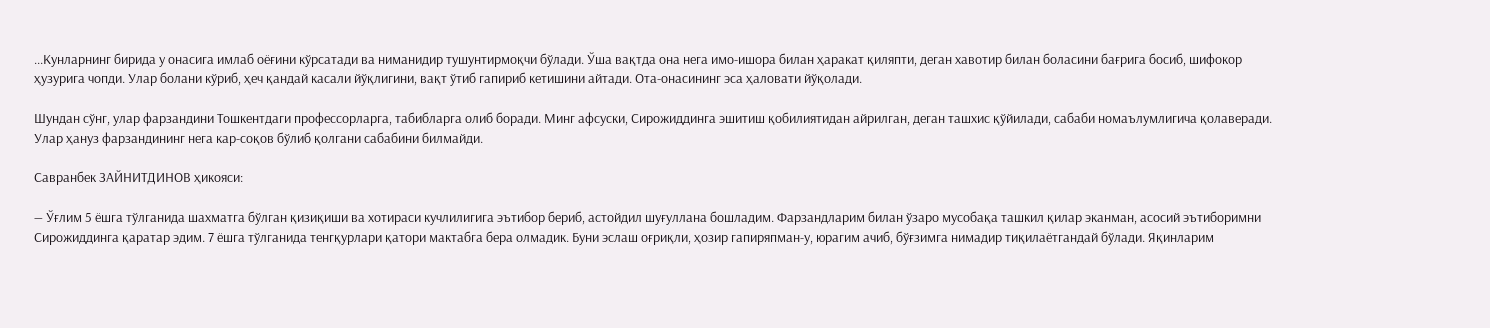...Кунларнинг бирида у онасига имлаб оёғини кўрсатади ва ниманидир тушунтирмоқчи бўлади. Ўша вақтда она нега имо-ишора билан ҳаракат қиляпти, деган хавотир билан боласини бағрига босиб, шифокор ҳузурига чопди. Улар болани кўриб, ҳеч қандай касали йўқлигини, вақт ўтиб гапириб кетишини айтади. Ота-онасининг эса ҳаловати йўқолади.

Шундан сўнг, улар фарзандини Тошкентдаги профессорларга, табибларга олиб боради. Минг афсуски, Сирожиддинга эшитиш қобилиятидан айрилган, деган ташхис қўйилади, сабаби номаълумлигича қолаверади. Улар ҳануз фарзандининг нега кар-соқов бўлиб қолгани сабабини билмайди.

Савранбек ЗАЙНИТДИНОВ ҳикояси:

— Ўғлим 5 ёшга тўлганида шахматга бўлган қизиқиши ва хотираси кучлилигига эътибор бериб, астойдил шуғуллана бошладим. Фарзандларим билан ўзаро мусобақа ташкил қилар эканман, асосий эътиборимни Сирожиддинга қаратар эдим. 7 ёшга тўлганида тенгқурлари қатори мактабга бера олмадик. Буни эслаш оғриқли, ҳозир гапиряпман-у, юрагим ачиб, бўғзимга нимадир тиқилаётгандай бўлади. Яқинларим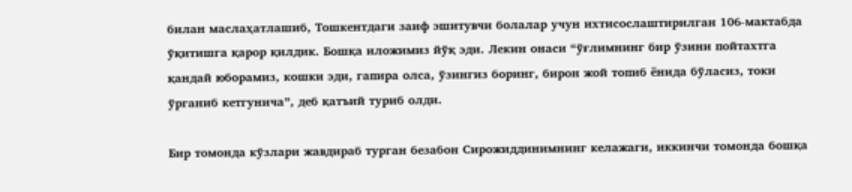билан маслаҳатлашиб, Тошкентдаги заиф эшитувчи болалар учун ихтисослаштирилган 106-мактабда ўқитишга қарор қилдик. Бошқа иложимиз йўқ эди. Лекин онаси “ўғлимнинг бир ўзини пойтахтга қандай юборамиз, кошки эди, гапира олса, ўзингиз боринг, бирон жой топиб ёнида бўласиз, токи ўрганиб кетгунича”, деб қатъий туриб олди.

Бир томонда кўзлари жавдираб турган безабон Сирожиддинимнинг келажаги, иккинчи томонда бошқа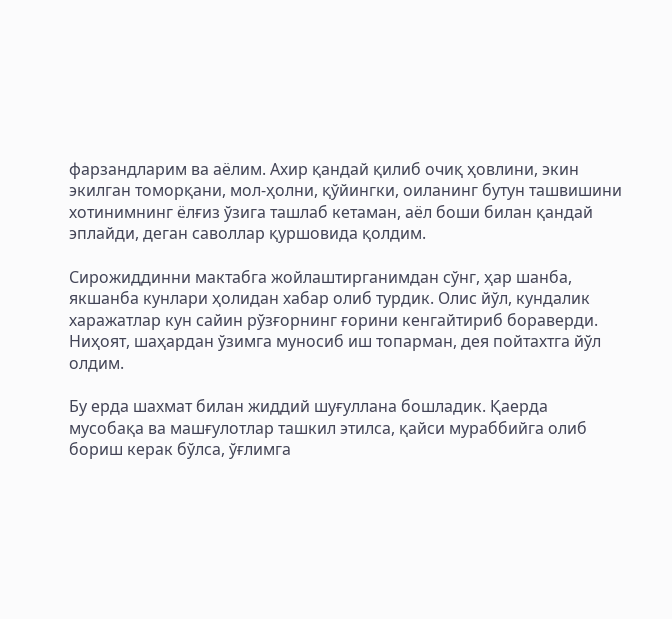фарзандларим ва аёлим. Ахир қандай қилиб очиқ ҳовлини, экин экилган томорқани, мол-ҳолни, қўйингки, оиланинг бутун ташвишини хотинимнинг ёлғиз ўзига ташлаб кетаман, аёл боши билан қандай эплайди, деган саволлар қуршовида қолдим.

Сирожиддинни мактабга жойлаштирганимдан сўнг, ҳар шанба, якшанба кунлари ҳолидан хабар олиб турдик. Олис йўл, кундалик харажатлар кун сайин рўзғорнинг ғорини кенгайтириб бораверди. Ниҳоят, шаҳардан ўзимга муносиб иш топарман, дея пойтахтга йўл олдим.

Бу ерда шахмат билан жиддий шуғуллана бошладик. Қаерда мусобақа ва машғулотлар ташкил этилса, қайси мураббийга олиб бориш керак бўлса, ўғлимга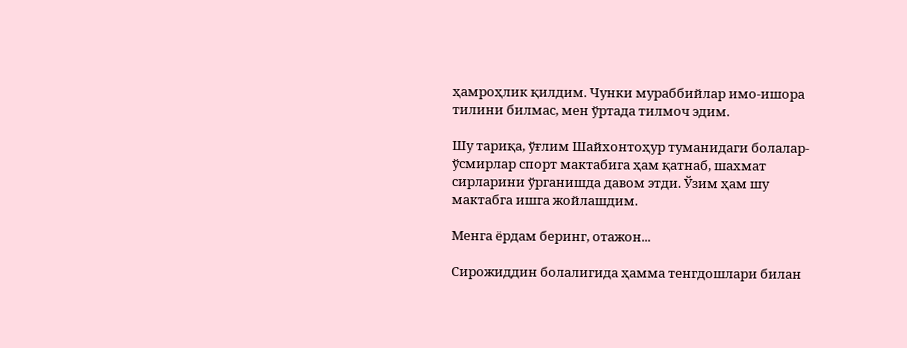ҳамроҳлик қилдим. Чунки мураббийлар имо-ишора тилини билмас, мен ўртада тилмоч эдим.

Шу тариқа, ўғлим Шайхонтоҳур туманидаги болалар-ўсмирлар спорт мактабига ҳам қатнаб, шахмат сирларини ўрганишда давом этди. Ўзим ҳам шу мактабга ишга жойлашдим.

Менга ёрдам беринг, отажон...

Сирожиддин болалигида ҳамма тенгдошлари билан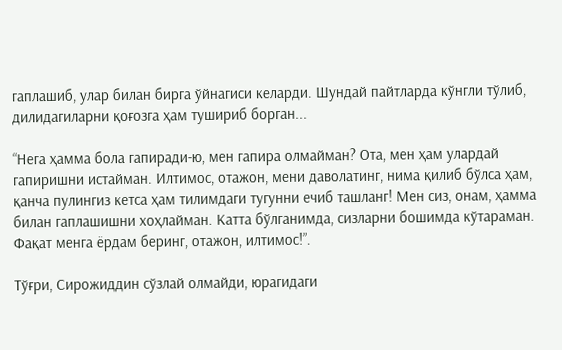гаплашиб, улар билан бирга ўйнагиси келарди. Шундай пайтларда кўнгли тўлиб, дилидагиларни қоғозга ҳам тушириб борган...

“Нега ҳамма бола гапиради-ю, мен гапира олмайман? Ота, мен ҳам улардай гапиришни истайман. Илтимос, отажон, мени даволатинг, нима қилиб бўлса ҳам, қанча пулингиз кетса ҳам тилимдаги тугунни ечиб ташланг! Мен сиз, онам, ҳамма билан гаплашишни хоҳлайман. Катта бўлганимда, сизларни бошимда кўтараман. Фақат менга ёрдам беринг, отажон, илтимос!”.

Тўғри, Сирожиддин сўзлай олмайди, юрагидаги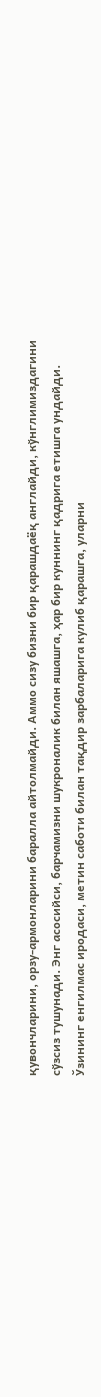қувончларини, орзу-армонларини баралла айтолмайди. Аммо сизу бизни бир қарашдаёқ англайди, кўнглимиздагини сўзсиз тушунади. Энг асосийси, барчамизни шукроналик билан яшашга, ҳар бир куннинг қадрига етишга ундайди. Ўзининг енгилмас иродаси, метин саботи билан тақдир зарбаларига кулиб қарашга, уларни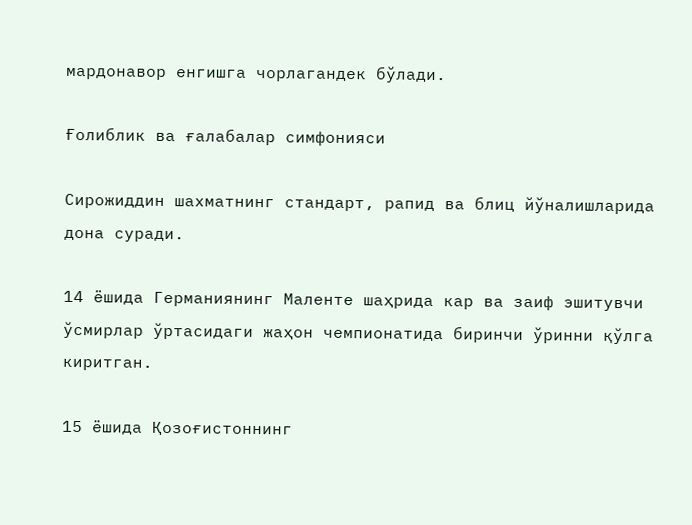мардонавор енгишга чорлагандек бўлади.

Ғолиблик ва ғалабалар симфонияси

Сирожиддин шахматнинг стандарт, рапид ва блиц йўналишларида дона суради.

14 ёшида Германиянинг Маленте шаҳрида кар ва заиф эшитувчи ўсмирлар ўртасидаги жаҳон чемпионатида биринчи ўринни қўлга киритган.

15 ёшида Қозоғистоннинг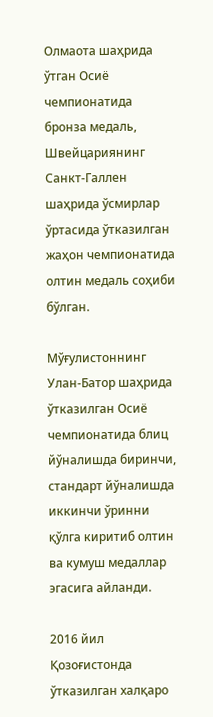Олмаота шаҳрида ўтган Осиё чемпионатида бронза медаль, Швейцариянинг Санкт-Галлен шаҳрида ўсмирлар ўртасида ўтказилган жаҳон чемпионатида олтин медаль соҳиби бўлган.

Мўғулистоннинг Улан-Батор шаҳрида ўтказилган Осиё чемпионатида блиц йўналишда биринчи, стандарт йўналишда иккинчи ўринни қўлга киритиб олтин ва кумуш медаллар эгасига айланди.

2016 йил Қозоғистонда ўтказилган халқаро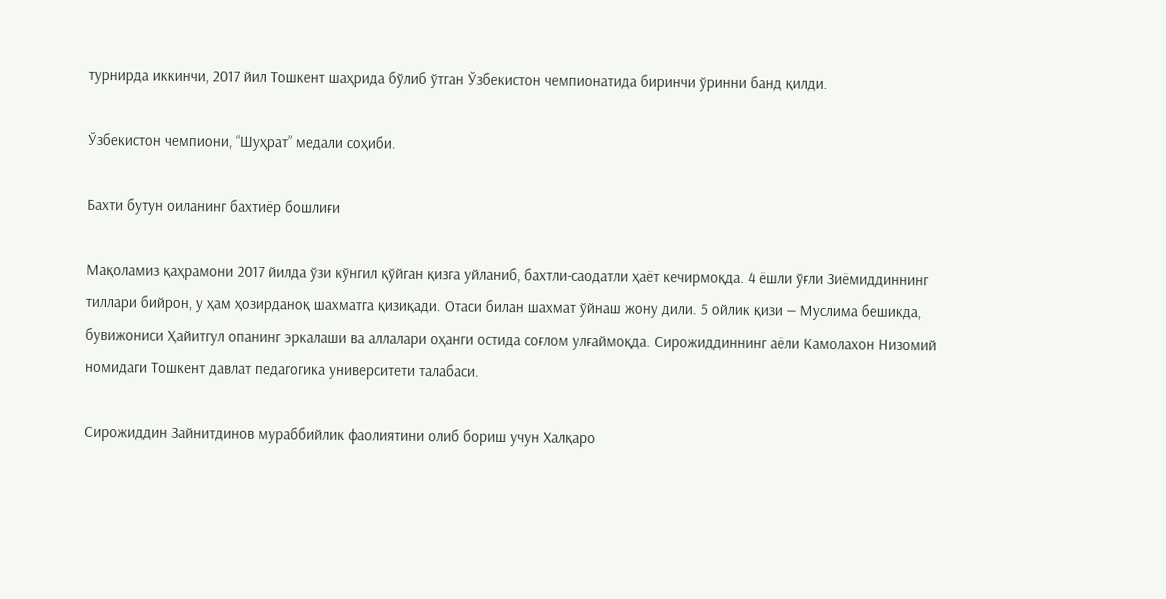турнирда иккинчи, 2017 йил Тошкент шаҳрида бўлиб ўтган Ўзбекистон чемпионатида биринчи ўринни банд қилди.

Ўзбекистон чемпиони, “Шуҳрат” медали соҳиби.

Бахти бутун оиланинг бахтиёр бошлиғи

Мақоламиз қаҳрамони 2017 йилда ўзи кўнгил қўйган қизга уйланиб, бахтли-саодатли ҳаёт кечирмоқда. 4 ёшли ўғли Зиёмиддиннинг тиллари бийрон, у ҳам ҳозирданоқ шахматга қизиқади. Отаси билан шахмат ўйнаш жону дили. 5 ойлик қизи — Муслима бешикда, бувижониси Ҳайитгул опанинг эркалаши ва аллалари оҳанги остида соғлом улғаймоқда. Сирожиддиннинг аёли Камолахон Низомий номидаги Тошкент давлат педагогика университети талабаси.

Сирожиддин Зайнитдинов мураббийлик фаолиятини олиб бориш учун Халқаро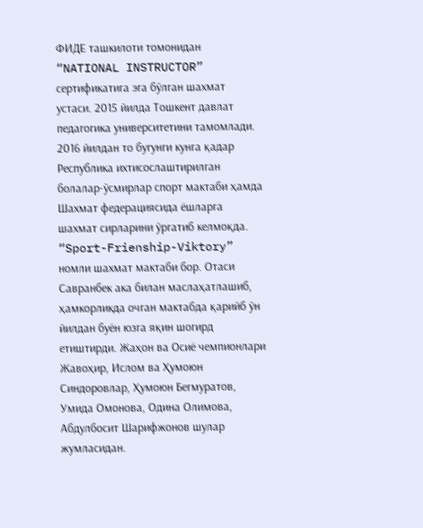ФИДЕ ташкилоти томонидан “NATIONAL INSTRUCTOR” сертификатига эга бўлган шахмат устаси. 2015 йилда Тошкент давлат педагогика университетини тамомлади. 2016 йилдан то бугунги кунга қадар Республика ихтисослаштирилган болалар-ўсмирлар спорт мактаби ҳамда Шахмат федерациясида ёшларга шахмат сирларини ўргатиб келмоқда. “Sport-Frienship-Viktory” номли шахмат мактаби бор. Отаси Савранбек ака билан маслаҳатлашиб, ҳамкорликда очган мактабда қарийб ўн йилдан буён юзга яқин шогирд етиштирди. Жаҳон ва Осиё чемпионлари Жавоҳир, Ислом ва Ҳумоюн Синдоровлар, Ҳумоюн Бегмуратов, Умида Омонова, Одина Олимова, Абдулбосит Шарифжонов шулар жумласидан.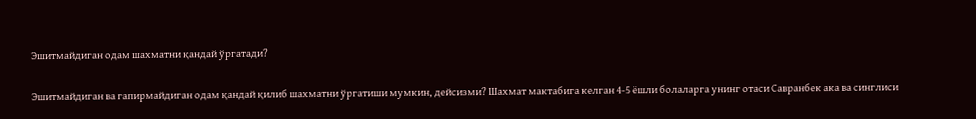Эшитмайдиган одам шахматни қандай ўргатади?

Эшитмайдиган ва гапирмайдиган одам қандай қилиб шахматни ўргатиши мумкин, дейсизми? Шахмат мактабига келган 4-5 ёшли болаларга унинг отаси Савранбек ака ва синглиси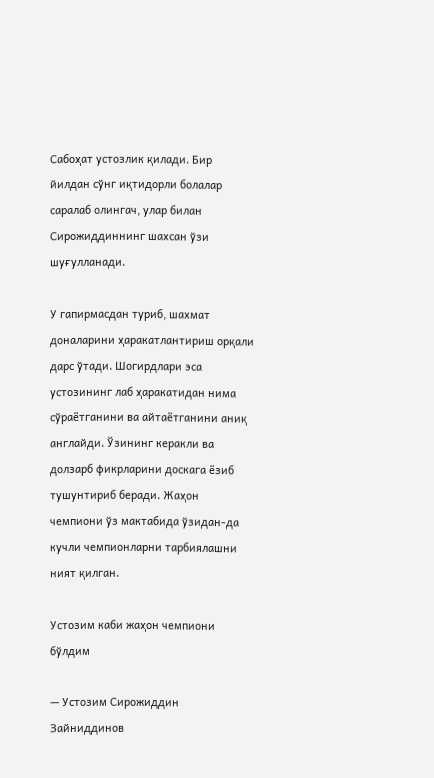Сабоҳат устозлик қилади. Бир йилдан сўнг иқтидорли болалар саралаб олингач, улар билан Сирожиддиннинг шахсан ўзи шуғулланади.

У гапирмасдан туриб, шахмат доналарини ҳаракатлантириш орқали дарс ўтади. Шогирдлари эса устозининг лаб ҳаракатидан нима сўраётганини ва айтаётганини аниқ англайди. Ўзининг керакли ва долзарб фикрларини доскага ёзиб тушунтириб беради. Жаҳон чемпиони ўз мактабида ўзидан-да кучли чемпионларни тарбиялашни ният қилган.

Устозим каби жаҳон чемпиони бўлдим

— Устозим Сирожиддин Зайниддинов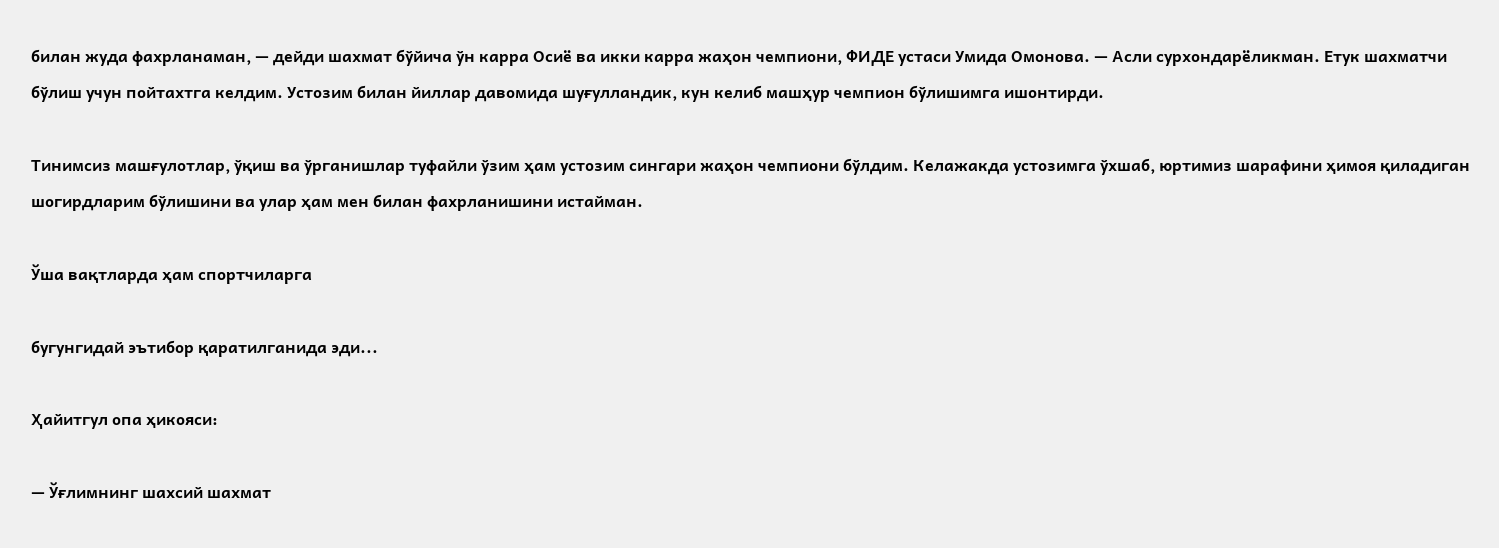билан жуда фахрланаман, — дейди шахмат бўйича ўн карра Осиё ва икки карра жаҳон чемпиони, ФИДE устаси Умида Омонова. — Асли сурхондарёликман. Етук шахматчи бўлиш учун пойтахтга келдим. Устозим билан йиллар давомида шуғулландик, кун келиб машҳур чемпион бўлишимга ишонтирди.

Тинимсиз машғулотлар, ўқиш ва ўрганишлар туфайли ўзим ҳам устозим сингари жаҳон чемпиони бўлдим. Келажакда устозимга ўхшаб, юртимиз шарафини ҳимоя қиладиган шогирдларим бўлишини ва улар ҳам мен билан фахрланишини истайман.

Ўша вақтларда ҳам спортчиларга

бугунгидай эътибор қаратилганида эди...

Ҳайитгул опа ҳикояси:

— Ўғлимнинг шахсий шахмат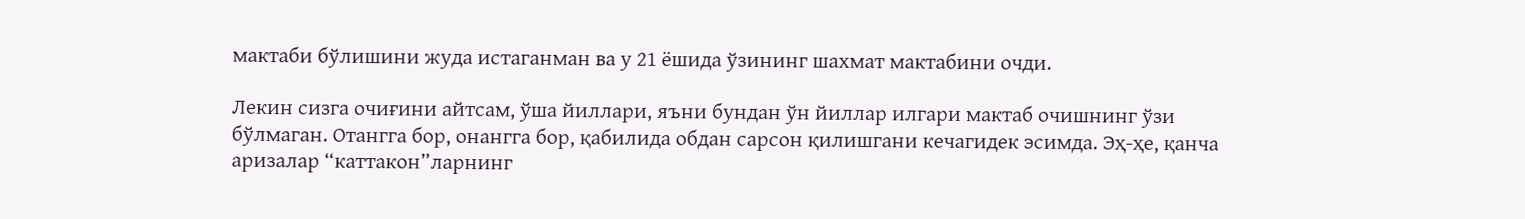мактаби бўлишини жуда истаганман ва у 21 ёшида ўзининг шахмат мактабини очди.

Лекин сизга очиғини айтсам, ўша йиллари, яъни бундан ўн йиллар илгари мактаб очишнинг ўзи бўлмаган. Отангга бор, онангга бор, қабилида обдан сарсон қилишгани кечагидек эсимда. Эҳ-ҳе, қанча аризалар “каттакон”ларнинг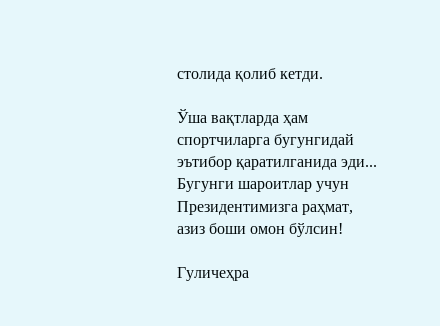столида қолиб кетди.

Ўша вақтларда ҳам спортчиларга бугунгидай эътибор қаратилганида эди... Бугунги шароитлар учун Президентимизга раҳмат, азиз боши омон бўлсин!

Гуличеҳра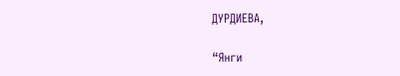ДУРДИЕВА,

“Янги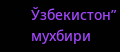Ўзбекистон” мухбири